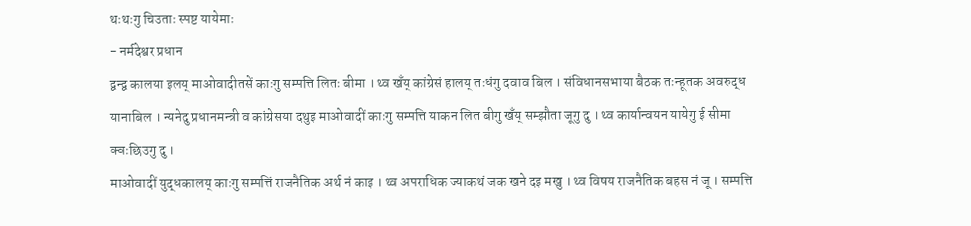थःथःगु चिउताः स्पष्ट यायेमाः
- नर्मदेश्वर प्रधान
द्वन्द्व कालया इलय् माओवादीतसें काःगु सम्पत्ति लितः बीमा । थ्व खँय् कांग्रेसं हालय् तःधंगु दवाव बिल । संविधानसभाया बैठक तःन्हूतक अवरुद्ध यानाबिल । न्यनेदु प्रधानमन्त्री व कांग्रेसया दथुइ माओवादीं काःगु सम्पत्ति याकन लित बीगु खँय् सम्झौता जूगु दु । थ्व कार्यान्वयन यायेगु ई सीमा क्वःछिउगु दु ।
माओवादीं युद्धकालय् काःगु सम्पत्तिं राजनैतिक अर्थ नं काइ । थ्व अपराधिक ज्याकथं जक खने दइ मखु । थ्व विषय राजनैतिक बहस नं जू । सम्पत्ति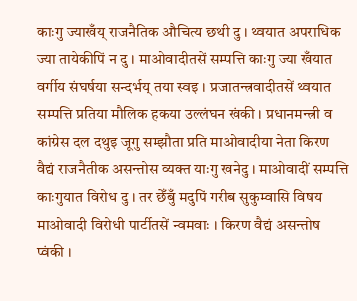काःगु ज्याखँय् राजनैतिक औचित्य छथी दु । थ्वयात अपराधिक ज्या तायेकीपिं न दु । माओवादीतसें सम्पत्ति काःगु ज्या खँयात वर्गीय संघर्षया सन्दर्भय् तया स्वइ । प्रजातन्त्रवादीतसें थ्वयात सम्पत्ति प्रतिया मौलिक हकया उल्लंघन खंकी । प्रधानमन्त्री व कांग्रेस दल दथुइ जूगु सम्झौता प्रति माओवादीया नेता किरण वैद्यं राजनैतीक असन्तोस व्यक्त याःगु खनेदु । माओवादीं सम्पत्ति काःगुयात विरोध दु । तर छेँबुँ मदुपिं गरीब सुकुम्वासि विषय माओवादी विरोधी पार्टीतसें न्वमवाः । किरण वैद्यं असन्तोष प्वंकी ।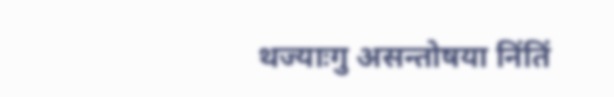थज्याःगु असन्तोषया निंतिं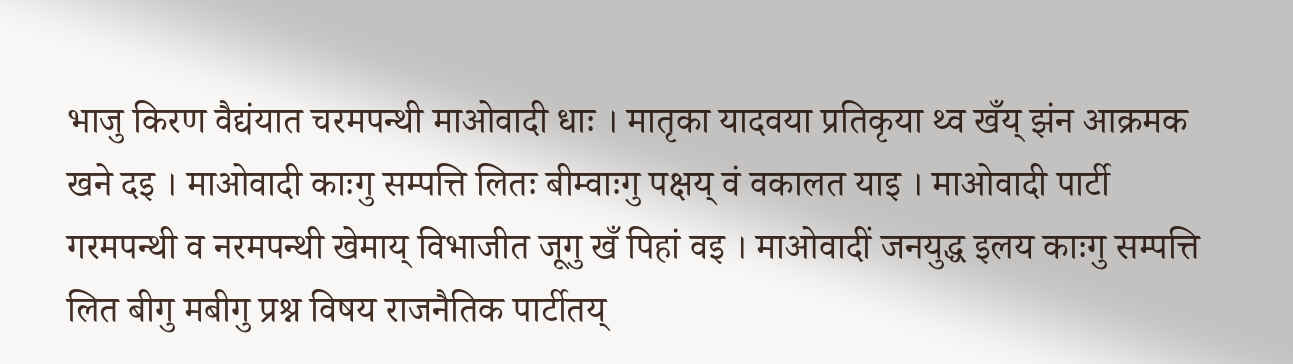भाजु किरण वैद्यंयात चरमपन्थी माओवादी धाः । मातृका यादवया प्रतिकृया थ्व खँय् झंन आक्रमक खने दइ । माओवादी काःगु सम्पत्ति लितः बीम्वाःगु पक्षय् वं वकालत याइ । माओवादी पार्टी गरमपन्थी व नरमपन्थी खेमाय् विभाजीत जूगु खँ पिहां वइ । माओवादीं जनयुद्ध इलय काःगु सम्पत्ति लित बीगु मबीगु प्रश्न विषय राजनैतिक पार्टीतय्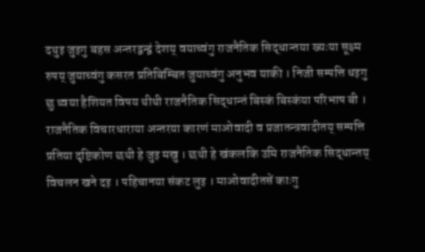दथुइ जुइगु बहस अन्तरद्वन्द्वं देशय् वयाच्वंगु राजनैतिक सिद्धान्तया ख्यःया सूक्ष्म रुपय् जुयाच्वंगु कसरत प्रतिबिम्बित जुयाच्वंगु अनुभव याकी । निजी सम्पत्ति धइगु छु थ्वया हैशियत विषय थीथी राजनैतिक सिद्धान्तं बिस्कं बिस्कंया परिभाष बी । राजनैतिक विचारधाराया अन्तरया कारणं माओवादी व प्रजातन्त्रवादीतय् सम्पत्ति प्रतिया दृष्टिकोण छथी हे जुइ मखु । छथी हे खंकलकि उमि राजनैतिक सिद्धान्तय् विचलन खने दइ । पहिचानया संकट लुइ । माओवादीतसें काःगु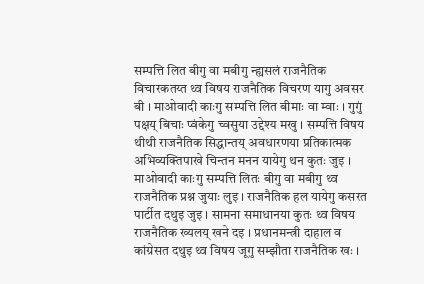सम्पत्ति लित बीगु वा मबीगु न्ह्यसलं राजनैतिक विचारकतय्त थ्व विषय राजनैतिक विचरण यागु अवसर बी । माओवादी काःगु सम्पत्ति लित बीमाः वा म्वाः । गुगुं पक्षय् बिचाः प्वंकेगु च्वसुया उद्देश्य मखु । सम्पत्ति विषय थीथी राजनैतिक सिद्धान्तय् अवधारणया प्रतिकात्मक अभिव्यक्तिपाखे चिन्तन मनन यायेगु थन कुतः जुइ ।
माओवादी काःगु सम्पत्ति लितः बीगु वा मबीगु थ्व राजनैतिक प्रश्न जुयाः लुइ । राजनैतिक हल यायेगु कसरत पार्टीत दथुइ जुइ । सामना समाधानया कुतः थ्व विषय राजनैतिक ख्यलय् खने दइ । प्रधानमन्त्री दाहाल व कांग्रेसत दथुइ थ्व विषय जूगु सम्झौता राजनैतिक खः ।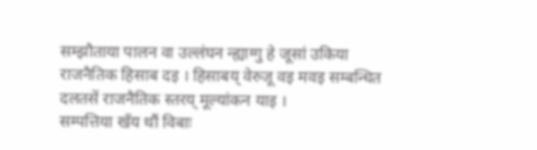सम्झौताया पालन वा उल्लंघन न्ह्याग्गु हे जूसां उकिया राजनैतिक हिसाब दइ । हिसाबय् वेरुजू वइ मवइ सम्बन्धित दलतसें राजनैतिक स्तरय् मूल्यांकन याइ ।
सम्पत्तिया खँय थौं विबाः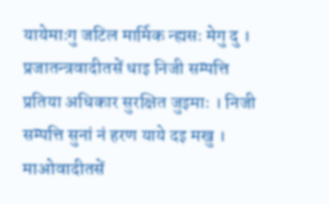यायेमाःगु जटिल मार्मिक न्ह्यसः मेगु दु । प्रजातन्त्रवादीतसें धाइ निजी सम्पत्ति प्रतिया अधिकार सुरक्षित जुइमाः । निजी सम्पत्ति सुनां नं हरण याये दइ मखु । माओवादीतसें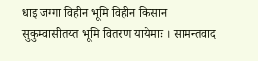धाइ जग्गा विहीन भूमि विहीन किसान सुकुम्वासीतय्त भूमि वितरण यायेमाः । सामन्तवाद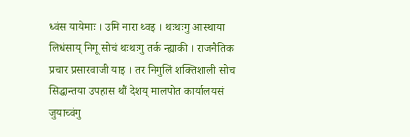ध्वंस यायेमाः । उमि नारा थ्वइ । थःथःगु आस्थाया लिधंसाय् निगू सोचं थःथःगु तर्क न्ह्याकी । राजनैतिक प्रचार प्रसारवाजी याइ । तर निगुलिं शक्तिशाली सोच सिद्धान्तया उपहास थौं देशय् मालपोत कार्यालयसं जुयाच्वंगु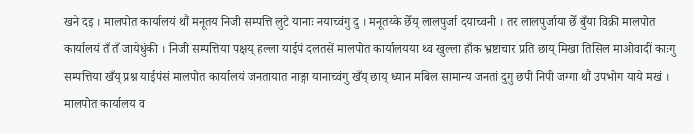खने दइ । मालपोत कार्यालयं थौं मनूतय निजी सम्पत्ति लुटे यानाः नयाच्वंगु दु । मनूतय्के छेँय् लालपुर्जा दयाच्वनी । तर लालपुर्जाया छेँ बुँया विक्री मालपोत कार्यालयं तँ तँ जायेधुंकी । निजी सम्पत्तिया पक्षय् हल्ला याईपं दलतसें मालपोत कार्यालयया थ्व खुल्ला हाँक भ्रष्टाचार प्रति छाय् मिखा तिसिल माओवादीं काःगु सम्पत्तिया खँय् प्रश्न याईपंसं मालपोत कार्यालयं जनतायात नाङ्गा यानाच्वंगु खँय् छाय् ध्यान मबिल सामान्य जनतां दुगु छपी निपी जग्गा थौं उपभोग याये मखं । मालपोत कार्यालय व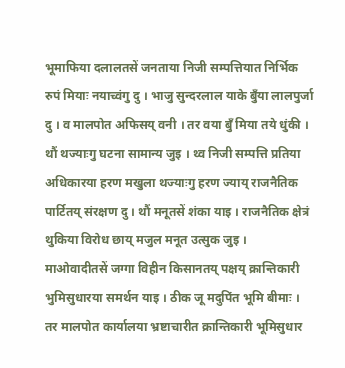भूमाफिया दलालतसें जनताया निजी सम्पत्तियात निर्भिक रुपं मियाः नयाच्वंगु दु । भाजु सुन्दरलाल याके बुँया लालपुर्जा दु । व मालपोत अफिसय् वनी । तर वया बुँ मिया तये धुंकी । थौं थज्याःगु घटना सामान्य जुइ । थ्व निजी सम्पत्ति प्रतिया अधिकारया हरण मखुला थज्याःगु हरण ज्याय् राजनैतिक पार्टितय् संरक्षण दु । थौं मनूतसें शंका याइ । राजनैतिक क्षेत्रं थुकिया विरोध छाय् मजुल मनूत उत्सुक जुइ ।
माओवादीतसें जग्गा विहीन किसानतय् पक्षय् क्रान्तिकारी भुमिसुधारया समर्थन याइ । ठीक जू मदुपिंत भूमि बीमाः । तर मालपोत कार्यालया भ्रष्टाचारीत क्रान्तिकारी भूमिसुधार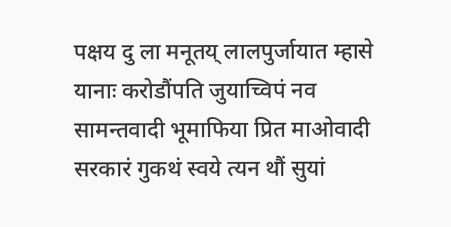पक्षय दु ला मनूतय् लालपुर्जायात म्हासे यानाः करोडौंपति जुयाच्विपं नव सामन्तवादी भूमाफिया प्रित माओवादी सरकारं गुकथं स्वये त्यन थौं सुयां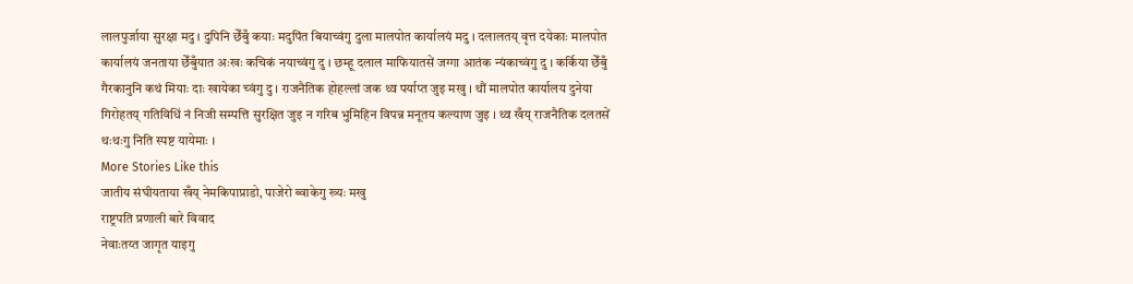लालपुर्जाया सुरक्षा मदु । दुपिनि छेँबुँ कयाः मदुपिंत बियाच्वंगु दुला मालपोत कार्यालयं मदु । दलालतय् वृत्त दयेकाः मालपोत कार्यालयं जनताया छेँबुँयात अःखः कचिकं नयाच्वंगु दु । छम्हू दलाल माफियातसें जग्गा आतंक न्यंकाच्वंगु दु । कर्किया छेँबुँ गैरकानुनि कथं मियाः दाः खायेका च्वंगु दु । राजनैतिक होहल्लां जक थ्व पर्याप्त जुइ मखु । थौं मालपोत कार्यालय दुनेया गिरोहतय् गतिविधिं नं निजी सम्पत्ति सुरक्षित जुइ न गरिब भुमिहिन विपन्न मनूतय कल्याण जुइ । थ्व खँय् राजनैतिक दलतसें थःथःगु निति स्पष्ट यायेमाः ।
More Stories Like this
जातीय संघीयताया खँय् नेमकिपाप्राडो, पाजेरो ब्वाकेगु ख्यः मखु
राष्ट्रपति प्रणाली बारे विवाद
नेवाःतय्त जागृत याइगु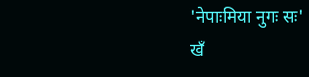'नेपाःमिया नुगः सः'
खँ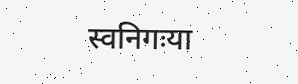स्वनिगःया